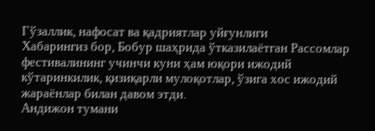Гўзаллик, нафосат ва қадриятлар уйғунлиги
Хабарингиз бор, Бобур шаҳрида ўтказилаётган Рассомлар фестивалининг учинчи куни ҳам юқори ижодий кўтаринкилик, қизиқарли мулоқотлар, ўзига хос ижодий жараёнлар билан давом этди.
Андижон тумани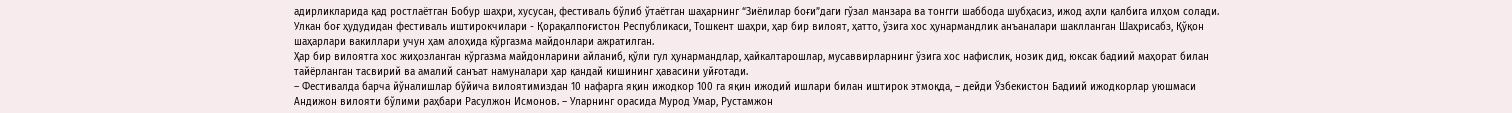адирликларида қад ростлаётган Бобур шаҳри, хусусан, фестиваль бўлиб ўтаётган шаҳарнинг “Зиёлилар боғи”даги гўзал манзара ва тонгги шаббода шубҳасиз, ижод аҳли қалбига илҳом солади.
Улкан боғ ҳудудидан фестиваль иштирокчилари - Қорақалпоғистон Республикаси, Тошкент шаҳри, ҳар бир вилоят, ҳатто, ўзига хос ҳунармандлик анъаналари шаклланган Шаҳрисабз, Қўқон шаҳарлари вакиллари учун ҳам алоҳида кўргазма майдонлари ажратилган.
Ҳар бир вилоятга хос жиҳозланган кўргазма майдонларини айланиб, қўли гул ҳунармандлар, ҳайкалтарошлар, мусаввирларнинг ўзига хос нафислик, нозик дид, юксак бадиий маҳорат билан тайёрланган тасвирий ва амалий санъат намуналари ҳар қандай кишининг ҳавасини уйғотади.
– Фестивалда барча йўналишлар бўйича вилоятимиздан 10 нафарга яқин ижодкор 100 га яқин ижодий ишлари билан иштирок этмоқда, – дейди Ўзбекистон Бадиий ижодкорлар уюшмаси Андижон вилояти бўлими раҳбари Расулжон Исмонов. – Уларнинг орасида Мурод Умар, Рустамжон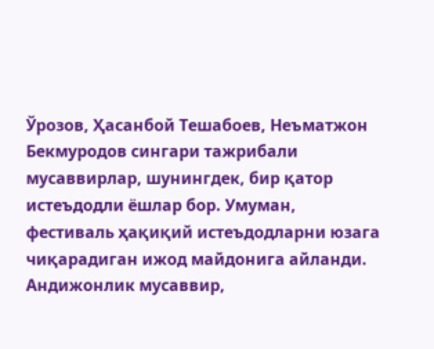Ўрозов, Ҳасанбой Тешабоев, Неъматжон Бекмуродов сингари тажрибали мусаввирлар, шунингдек, бир қатор истеъдодли ёшлар бор. Умуман, фестиваль ҳақиқий истеъдодларни юзага чиқарадиган ижод майдонига айланди.
Андижонлик мусаввир,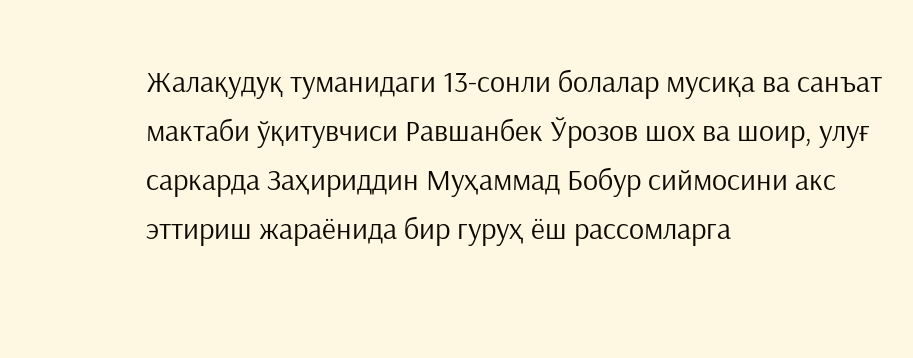Жалақудуқ туманидаги 13-сонли болалар мусиқа ва санъат мактаби ўқитувчиси Равшанбек Ўрозов шох ва шоир, улуғ саркарда Заҳириддин Муҳаммад Бобур сиймосини акс эттириш жараёнида бир гуруҳ ёш рассомларга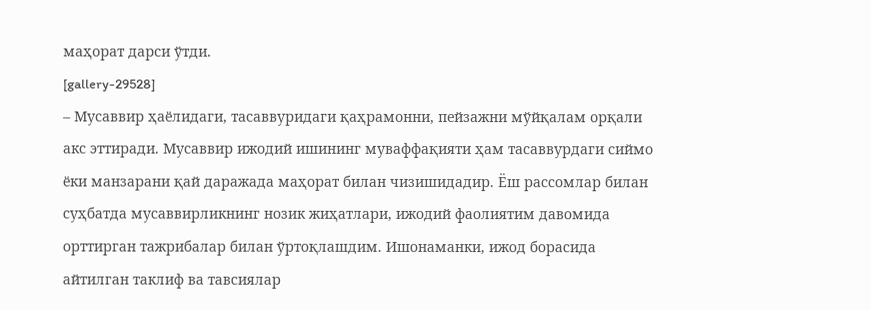маҳорат дарси ўтди.
[gallery-29528]
– Мусаввир ҳаёлидаги, тасаввуридаги қаҳрамонни, пейзажни мўйқалам орқали акс эттиради. Мусаввир ижодий ишининг муваффақияти ҳам тасаввурдаги сиймо ёки манзарани қай даражада маҳорат билан чизишидадир. Ёш рассомлар билан суҳбатда мусаввирликнинг нозик жиҳатлари, ижодий фаолиятим давомида орттирган тажрибалар билан ўртоқлашдим. Ишонаманки, ижод борасида айтилган таклиф ва тавсиялар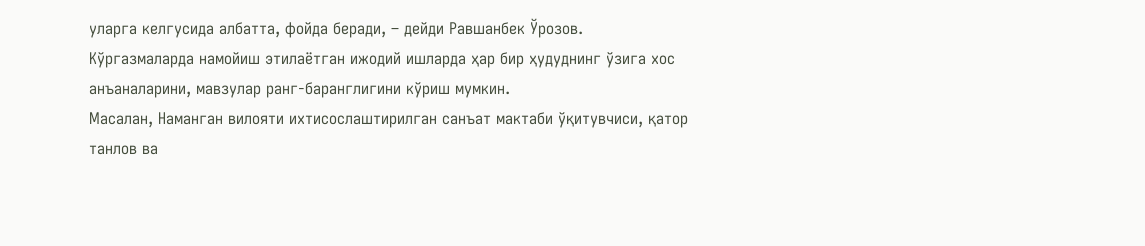уларга келгусида албатта, фойда беради, – дейди Равшанбек Ўрозов.
Кўргазмаларда намойиш этилаётган ижодий ишларда ҳар бир ҳудуднинг ўзига хос анъаналарини, мавзулар ранг-баранглигини кўриш мумкин.
Масалан, Наманган вилояти ихтисослаштирилган санъат мактаби ўқитувчиси, қатор танлов ва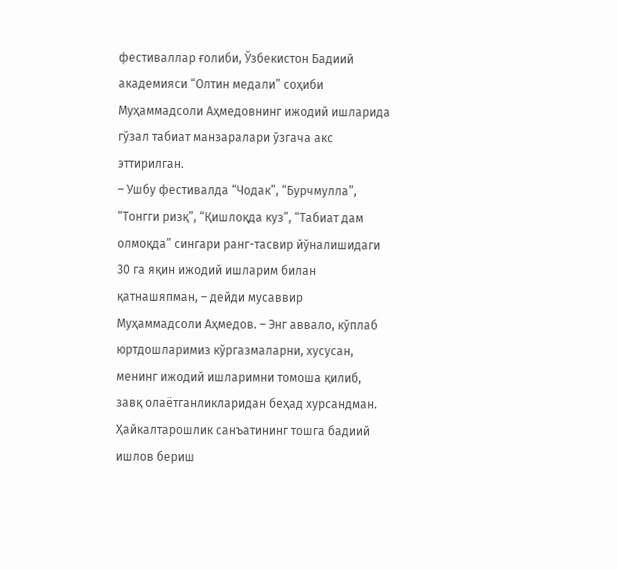фестиваллар ғолиби, Ўзбекистон Бадиий академияси “Олтин медали” соҳиби Муҳаммадсоли Аҳмедовнинг ижодий ишларида гўзал табиат манзаралари ўзгача акс эттирилган.
– Ушбу фестивалда “Чодак”, “Бурчмулла”, “Тонгги ризқ”, “Қишлоқда куз”, “Табиат дам олмоқда” сингари ранг-тасвир йўналишидаги 30 га яқин ижодий ишларим билан қатнашяпман, – дейди мусаввир Муҳаммадсоли Аҳмедов. – Энг аввало, кўплаб юртдошларимиз кўргазмаларни, хусусан, менинг ижодий ишларимни томоша қилиб, завқ олаётганликларидан беҳад хурсандман.
Ҳайкалтарошлик санъатининг тошга бадиий ишлов бериш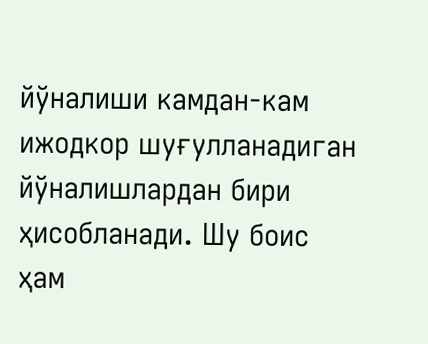йўналиши камдан-кам ижодкор шуғулланадиган йўналишлардан бири ҳисобланади. Шу боис ҳам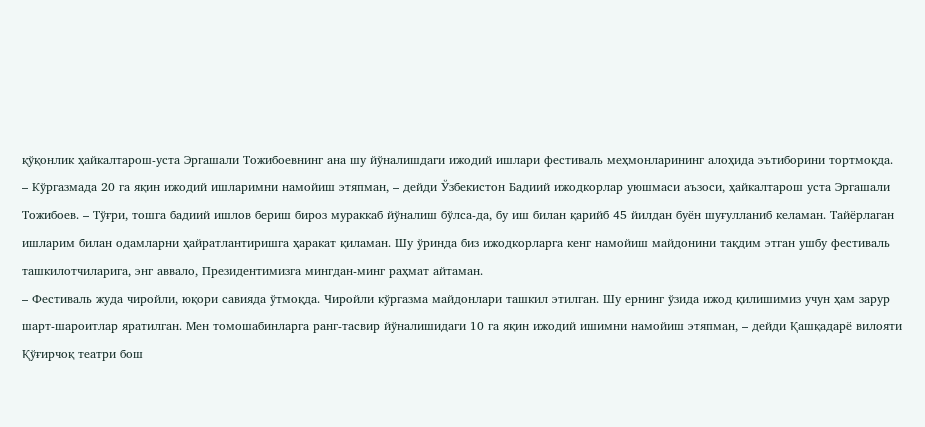қўқонлик ҳайкалтарош-уста Эргашали Тожибоевнинг ана шу йўналишдаги ижодий ишлари фестиваль меҳмонларининг алоҳида эътиборини тортмоқда.
– Кўргазмада 20 га яқин ижодий ишларимни намойиш этяпман, – дейди Ўзбекистон Бадиий ижодкорлар уюшмаси аъзоси, ҳайкалтарош уста Эргашали Тожибоев. – Тўғри, тошга бадиий ишлов бериш бироз мураккаб йўналиш бўлса-да, бу иш билан қарийб 45 йилдан буён шуғулланиб келаман. Тайёрлаган ишларим билан одамларни ҳайратлантиришга ҳаракат қиламан. Шу ўринда биз ижодкорларга кенг намойиш майдонини тақдим этган ушбу фестиваль ташкилотчиларига, энг аввало, Президентимизга мингдан-минг раҳмат айтаман.
– Фестиваль жуда чиройли, юқори савияда ўтмоқда. Чиройли кўргазма майдонлари ташкил этилган. Шу ернинг ўзида ижод қилишимиз учун ҳам зарур шарт-шароитлар яратилган. Мен томошабинларга ранг-тасвир йўналишидаги 10 га яқин ижодий ишимни намойиш этяпман, – дейди Қашқадарё вилояти Қўғирчоқ театри бош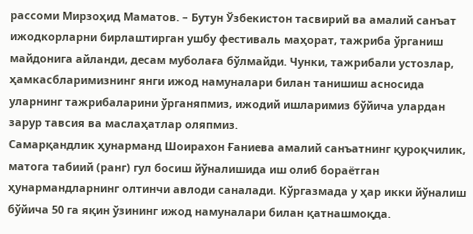рассоми Мирзоҳид Маматов. – Бутун Ўзбекистон тасвирий ва амалий санъат ижодкорларни бирлаштирган ушбу фестиваль маҳорат, тажриба ўрганиш майдонига айланди, десам муболаға бўлмайди. Чунки, тажрибали устозлар, ҳамкасбларимизнинг янги ижод намуналари билан танишиш асносида уларнинг тажрибаларини ўрганяпмиз, ижодий ишларимиз бўйича улардан зарур тавсия ва маслаҳатлар оляпмиз.
Самарқандлик ҳунарманд Шоирахон Ғаниева амалий санъатнинг қуроқчилик, матога табиий (ранг) гул босиш йўналишида иш олиб бораётган ҳунармандларнинг олтинчи авлоди саналади. Кўргазмада у ҳар икки йўналиш бўйича 50 га яқин ўзининг ижод намуналари билан қатнашмоқда.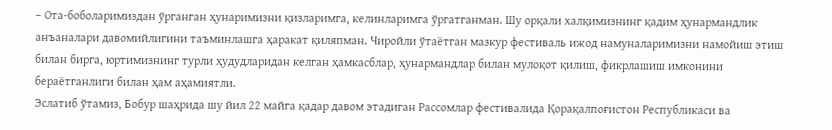– Ота-боболаримиздан ўрганган ҳунаримизни қизларимга, келинларимга ўргатганман. Шу орқали халқимизнинг қадим ҳунармандлик анъаналари давомийлигини таъминлашга ҳаракат қиляпман. Чиройли ўтаётган мазкур фестиваль ижод намуналаримизни намойиш этиш билан бирга, юртимизнинг турли ҳудудларидан келган ҳамкасблар, ҳунармандлар билан мулоқот қилиш, фикрлашиш имконини бераётганлиги билан ҳам аҳамиятли.
Эслатиб ўтамиз, Бобур шаҳрида шу йил 22 майга қадар давом этадиган Рассомлар фестивалида Қорақалпоғистон Республикаси ва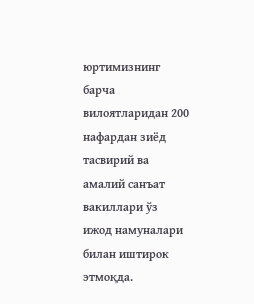юртимизнинг барча вилоятларидан 200 нафардан зиёд тасвирий ва амалий санъат вакиллари ўз ижод намуналари билан иштирок этмоқда.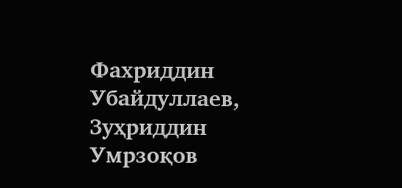Фахриддин Убайдуллаев, Зуҳриддин Умрзоқов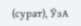(сурат), ЎзА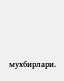мухбирлари.